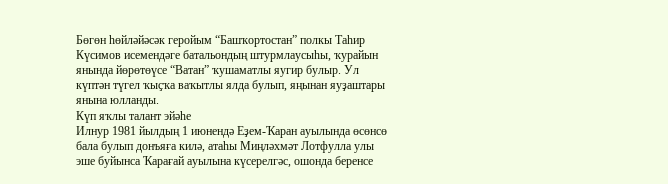Бөгөн һөйләйәсәк геройым “Башҡортостан” полкы Таһир Күсимов исемендәге батальондың штурмлаусыһы, ҡурайын янында йөрөтөүсе “Ватан” ҡушаматлы яугир булыр. Ул күптән түгел ҡыҫҡа ваҡытлы ялда булып, яңынан яуҙаштары янына юлланды.
Күп яҡлы талант эйәһе
Илнур 1981 йылдың 1 июнендә Еҙем-Ҡаран ауылында өсөнсө бала булып донъяға килә, атаһы Миңләхмәт Лотфулла улы эше буйынса Ҡарағай ауылына күсерелгәс, ошонда беренсе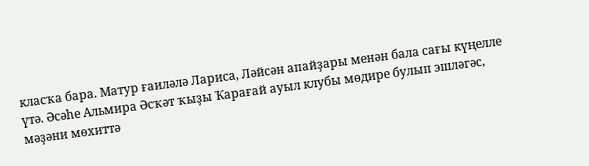класҡа бара. Матур ғаиләлә Лариса, Ләйсән апайҙары менән бала сағы күңелле үтә. Әсәһе Альмира Әсҡәт ҡыҙы Ҡарағай ауыл клубы мөдире булып эшләгәс, мәҙәни мөхиттә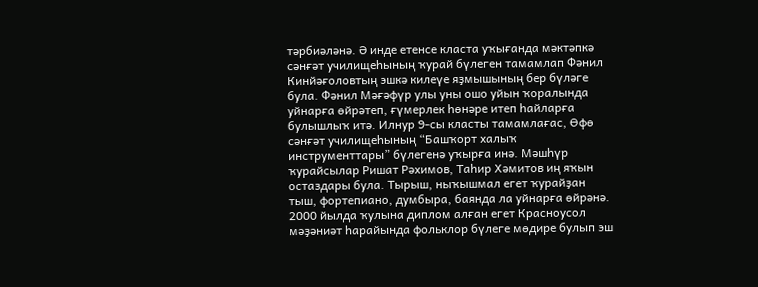тәрбиәләнә. Ә инде етенсе класта уҡығанда мәктәпкә сәнғәт училищеһының ҡурай бүлеген тамамлап Фәнил Кинйәғоловтың эшкә килеүе яҙмышының бер бүләге була. Фәнил Мәғәфүр улы уны ошо уйын ҡоралында уйнарға өйрәтеп, ғүмерлек һөнәре итеп һайларға булышлыҡ итә. Илнур 9-сы класты тамамлағас, Өфө сәнғәт училищеһының “Башҡорт халыҡ инструменттары” бүлегенә уҡырға инә. Мәшһүр ҡурайсылар Ришат Рәхимов, Таһир Хәмитов иң яҡын остаздары була. Тырыш, ныҡышмал егет ҡурайҙан тыш, фортепиано, думбыра, баянда ла уйнарға өйрәнә. 2000 йылда ҡулына диплом алған егет Красноусол мәҙәниәт һарайында фольклор бүлеге мөдире булып эш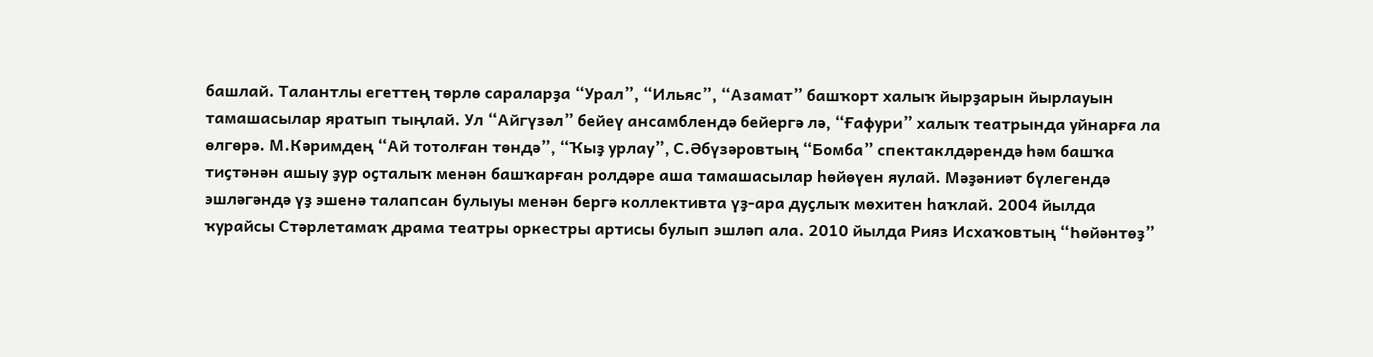башлай. Талантлы егеттең төрлө сараларҙа “Урал”, “Ильяс”, “Азамат” башҡорт халыҡ йырҙарын йырлауын тамашасылар яратып тыңлай. Ул “Айгүзәл” бейеү ансамблендә бейергә лә, “Ғафури” халыҡ театрында уйнарға ла өлгөрә. М.Кәримдең “Ай тотолған төндә”, “Ҡыҙ урлау”, С.Әбүзәровтың “Бомба” спектаклдәрендә һәм башҡа тиҫтәнән ашыу ҙур оҫталыҡ менән башҡарған ролдәре аша тамашасылар һөйөүен яулай. Мәҙәниәт бүлегендә эшләгәндә үҙ эшенә талапсан булыуы менән бергә коллективта үҙ-ара дуҫлыҡ мөхитен һаҡлай. 2004 йылда ҡурайсы Стәрлетамаҡ драма театры оркестры артисы булып эшләп ала. 2010 йылда Рияз Исхаҡовтың “Һөйәнтөҙ”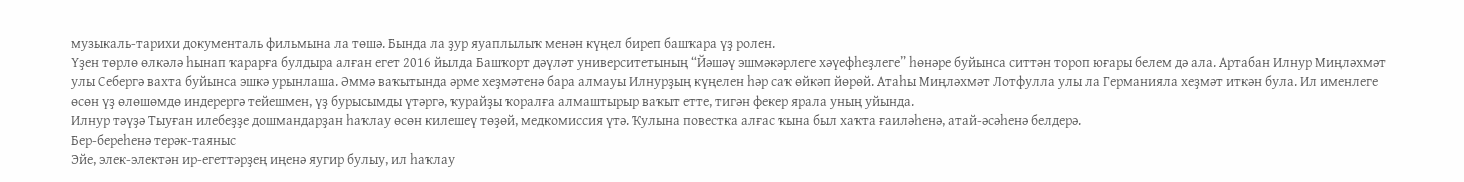музыкаль-тарихи документаль фильмына ла төшә. Бында ла ҙур яуаплылыҡ менән күңел биреп башҡара үҙ ролен.
Үҙен төрлө өлкәлә һынап ҡарарға булдыра алған егет 2016 йылда Башҡорт дәүләт университетының “Йәшәү эшмәкәрлеге хәүефһеҙлеге” һөнәре буйынса ситтән тороп юғары белем дә ала. Артабан Илнур Миңләхмәт улы Себергә вахта буйынса эшкә урынлаша. Әммә ваҡытында әрме хеҙмәтенә бара алмауы Илнурҙың күңелен һәр саҡ өйкәп йөрөй. Атаһы Миңләхмәт Лотфулла улы ла Германияла хеҙмәт иткән була. Ил именлеге өсөн үҙ өлөшөмдө индерергә тейешмен, үҙ бурысымды үтәргә, ҡурайҙы ҡоралға алмаштырыр ваҡыт етте, тигән фекер ярала уның уйында.
Илнур тәүҙә Тыуған илебеҙҙе дошмандарҙан һаҡлау өсөн килешеү төҙөй, медкомиссия үтә. Ҡулына повестка алғас ҡына был хаҡта ғаиләһенә, атай-әсәһенә белдерә.
Бер-береһенә терәк-таяныс
Эйе, элек-электән ир-егеттәрҙең иңенә яугир булыу, ил һаҡлау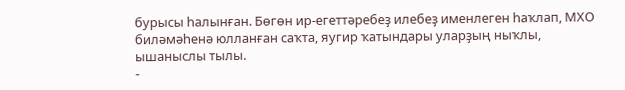бурысы һалынған. Бөгөн ир-егеттәребеҙ илебеҙ именлеген һаҡлап, МХО биләмәһенә юлланған саҡта, яугир ҡатындары уларҙың ныҡлы, ышаныслы тылы.
-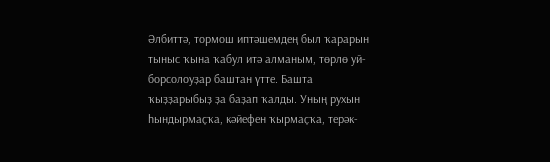Әлбиттә, тормош иптәшемдең был ҡарарын тыныс ҡына ҡабул итә алманым, төрлө уй-борсолоуҙар баштан үтте. Башта ҡыҙҙарыбыҙ ҙа баҙап ҡалды. Уның рухын һындырмаҫҡа, кәйефен ҡырмаҫҡа, терәк-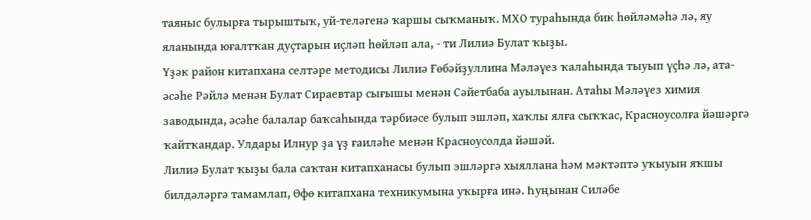таяныс булырға тырыштыҡ, уй-теләгенә ҡаршы сыҡманыҡ. МХО тураһында бик һөйләмәһә лә, яу яланында юғалтҡан дуҫтарын иҫләп һөйләп ала, - ти Лилиә Булат ҡыҙы.
Үҙәк район китапхана селтәре методисы Лилиә Ғөбәйҙуллина Мәләүез ҡалаһында тыуып үҫһә лә, ата-әсәһе Рәйлә менән Булат Сираевтар сығышы менән Сәйетбаба ауылынан. Атаһы Мәләүез химия заводында, әсәһе балалар баҡсаһында тәрбиәсе булып эшләп, хаҡлы ялға сыҡҡас, Красноусолға йәшәргә ҡайтҡандар. Улдары Илнур ҙа үҙ ғаиләһе менән Красноусолда йәшәй.
Лилиә Булат ҡыҙы бала саҡтан китапханасы булып эшләргә хыяллана һәм мәктәптә уҡыуын яҡшы билдәләргә тамамлап, Өфө китапхана техникумына уҡырға инә. Һуңынан Силәбе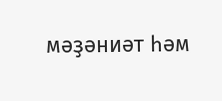мәҙәниәт һәм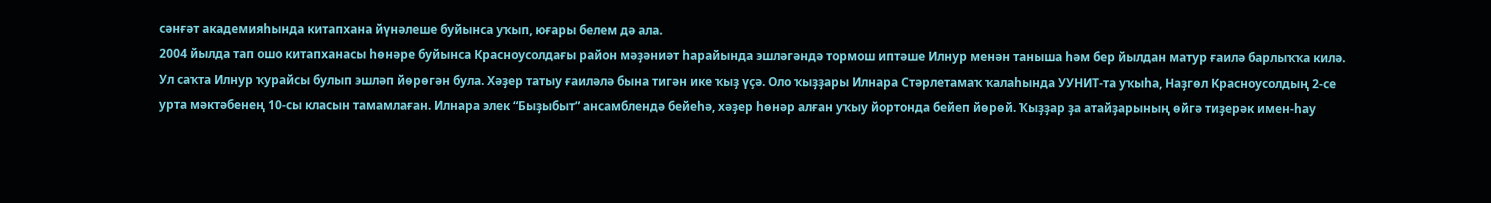сәнғәт академияһында китапхана йүнәлеше буйынса уҡып, юғары белем дә ала.
2004 йылда тап ошо китапханасы һөнәре буйынса Красноусолдағы район мәҙәниәт һарайында эшләгәндә тормош иптәше Илнур менән таныша һәм бер йылдан матур ғаилә барлыҡҡа килә. Ул саҡта Илнур ҡурайсы булып эшләп йөрөгән була. Хәҙер татыу ғаиләлә бына тигән ике ҡыҙ үҫә. Оло ҡыҙҙары Илнара Стәрлетамаҡ ҡалаһында УУНИТ-та уҡыһа, Наҙгөл Красноусолдың 2-се урта мәктәбенең 10-сы класын тамамлаған. Илнара элек “Быҙыбыт” ансамблендә бейеһә, хәҙер һөнәр алған уҡыу йортонда бейеп йөрөй. Ҡыҙҙар ҙа атайҙарының өйгә тиҙерәк имен-һау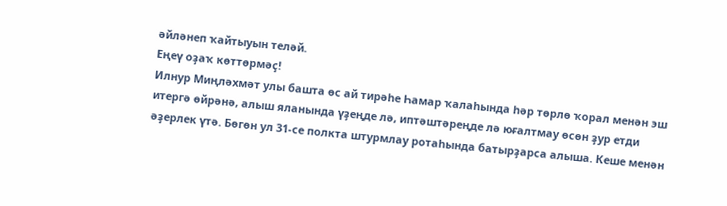әйләнеп ҡайтыуын теләй.
Еңеү оҙаҡ көттөрмәҫ!
Илнур Миңләхмәт улы башта өс ай тирәһе Һамар ҡалаһында һәр төрлө ҡорал менән эш итергә өйрәнә, алыш яланында үҙеңде лә, иптәштәреңде лә юғалтмау өсөн ҙур етди әҙерлек үтә. Бөгөн ул 31-се полкта штурмлау ротаһында батырҙарса алыша. Кеше менән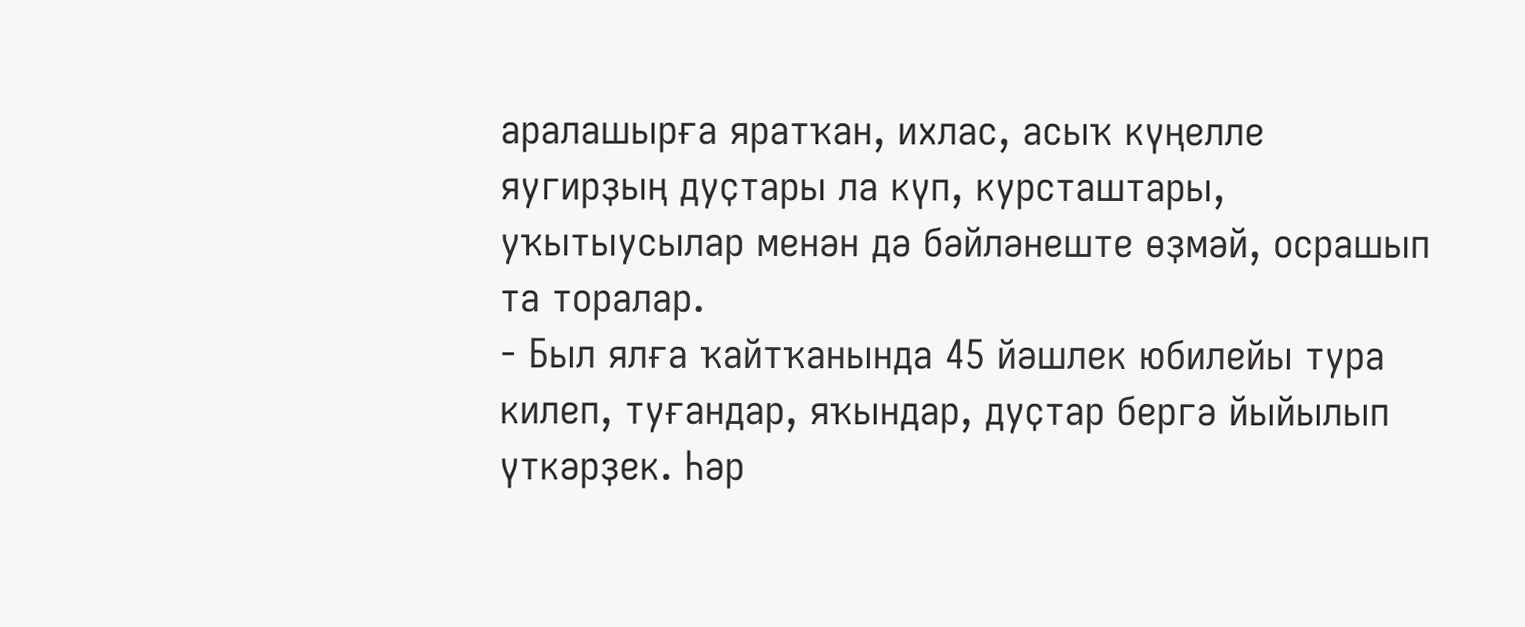аралашырға яратҡан, ихлас, асыҡ күңелле яугирҙың дуҫтары ла күп, курсташтары, уҡытыусылар менән дә бәйләнеште өҙмәй, осрашып та торалар.
- Был ялға ҡайтҡанында 45 йәшлек юбилейы тура килеп, туғандар, яҡындар, дуҫтар бергә йыйылып үткәрҙек. Һәр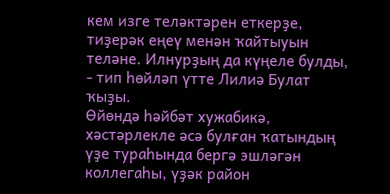кем изге теләктәрен еткерҙе, тиҙерәк еңеү менән ҡайтыуын теләне. Илнурҙың да күңеле булды, - тип һөйләп үтте Лилиә Булат ҡыҙы.
Өйөндә һәйбәт хужабикә, хәстәрлекле әсә булған ҡатындың үҙе тураһында бергә эшләгән коллегаһы, үҙәк район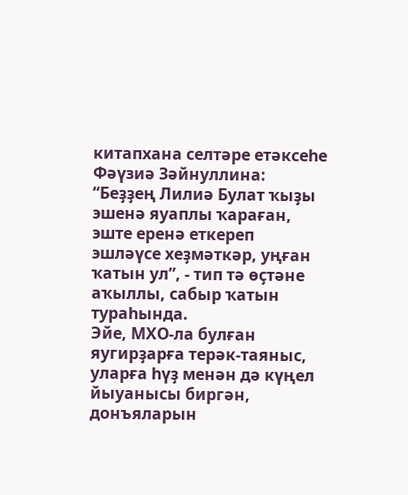китапхана селтәре етәксеһе Фәүзиә Зәйнуллина: “Беҙҙең Лилиә Булат ҡыҙы эшенә яуаплы ҡараған, эште еренә еткереп эшләүсе хеҙмәткәр, уңған ҡатын ул”, - тип тә өҫтәне аҡыллы, сабыр ҡатын тураһында.
Эйе, МХО-ла булған яугирҙарға терәк-таяныс, уларға һүҙ менән дә күңел йыуанысы биргән, донъяларын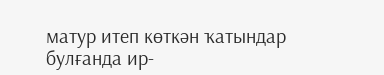матур итеп көткән ҡатындар булғанда ир-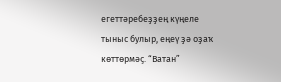егеттәребеҙҙең күңеле тыныс булыр, еңеү ҙә оҙаҡ көттөрмәҫ. “Ватан”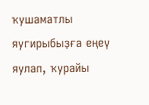ҡушаматлы яугирыбыҙға еңеү яулап, ҡурайы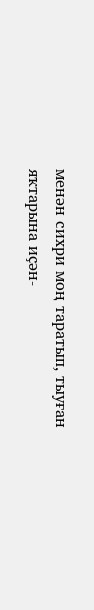менән сихри моң таратып, тыуған яҡтарына иҫән-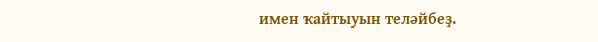имен ҡайтыуын теләйбеҙ.